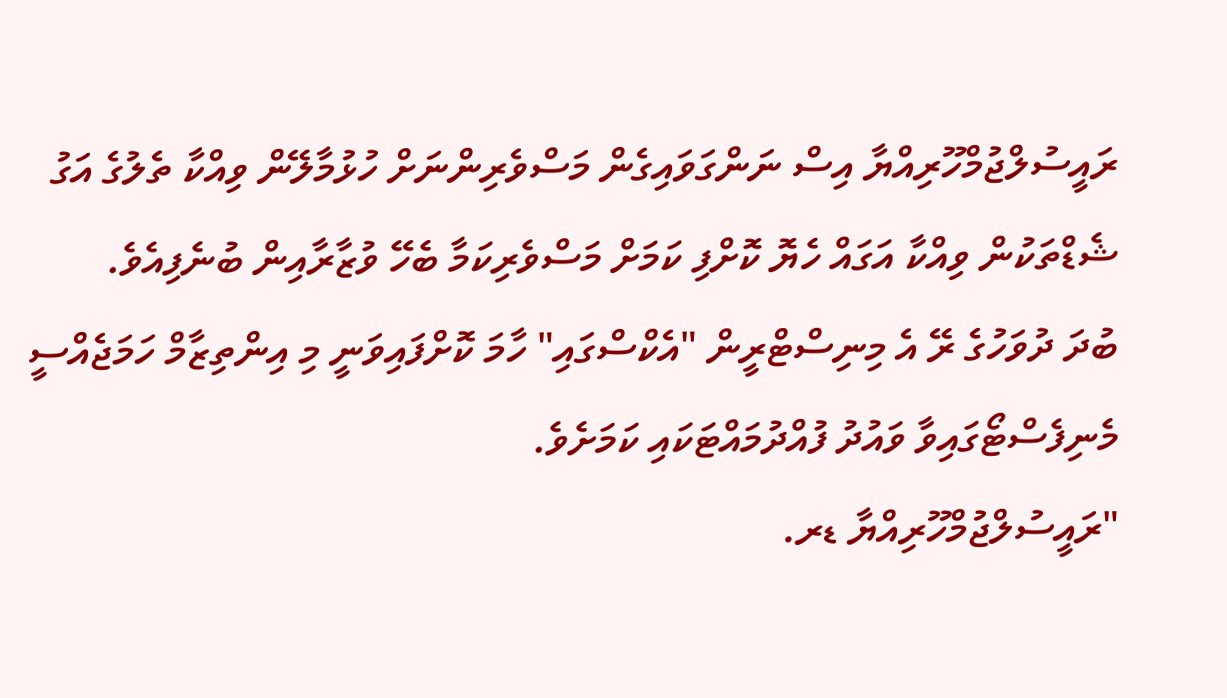ރައީސުލްޖުމްހޫރިއްޔާ އިސް ނަންގަވައިގެން މަސްވެރިންނަށް ހުޅުމާލޭން ވިއްކާ ތެލުގެ އަގު ޝެޑްތަކުން ވިއްކާ އަގައް ހެޔޮ ކޮށްފި ކަމަށް މަސްވެރިކަމާ ބެހޭ ވުޒާރާއިން ބުނެފިއެވެ.
ބުދަ ދުވަހުގެ ރޭ އެ މިނިސްޓްރީން "އެކްސްގައި" ހާމަ ކޮށްފައިވަނީ މި އިންތިޒާމް ހަމަޖެއްސީ މެނިފެސްޓޯގައިވާ ވައުދު ފުއްދުމައްޓަކައި ކަމަށެވެ.
"ރައީސުލްޖުމްހޫރިއްޔާ ޑރ.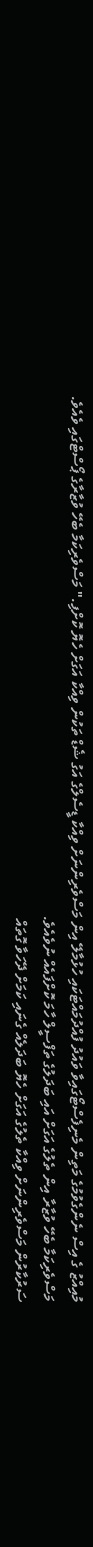މުއިއްޒު ގެ އިސް ނެންގެވުމުގެ މަތިން މެނިފެސްޓޯގައިވާ ވައުދު ފުއްދުމައްޓަކައި ހުޅުމާލޭ އިން މަސްވެރިންނަށް ވިއްކާ ޑީސެލްގެ އަގު ޝެޑް ތަކުން ވިއްކާ އަގަށް ހެޔޮ ކޮށްފި." މަސްވެރިކަމާ ބެހޭ ވުޒާރާގެ ޕޯސްޓްގައި ވެއެވެ.
މަސްވެރިކަމާ ބެހޭ ވުޒާރާ އިން ތެލުގެ އަގަށް އައި ބަދަލުގެ ތަފްސީލް ހާމަ ކޮށްފައެއް ނުވެއެވެ.
ސަރުކާރުން މަސްވެރިންނަށް ވިއްކާ ތެލުގެ އަގަށް ހެޔޮ ބަދަލެއް ގެނައި ކަމަށް ދޭހަވާ ގޮތައް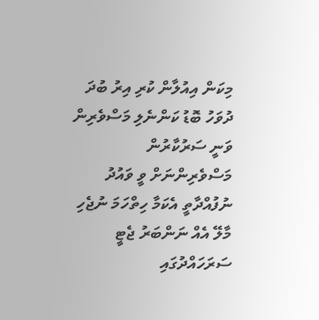މިކަން އިއުލާން ކުރި އިރު ބުދަ ދުވަހު ބޮޑު ކަންނެލި މަސްވެރިން ވަނީ ސަރުކާރުން މަސްވެރިންނަށް ވީ ވައުދު ނުފުއްދާތީ އެކަމާ ހިތްހަމަ ނުޖެހި މާލޭ އެއް ނަންބަރު ޖެޓީ ސަރަހައްދުގައި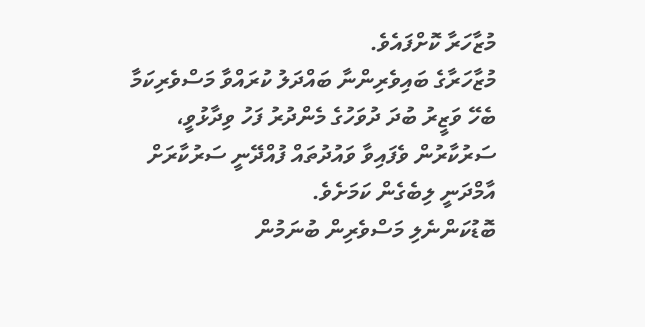މުޒާހަރާ ކޮށްފައެވެ.
މުޒާހަރާގެ ބައިވެރިންނާ ބައްދަލު ކުރައްވާ މަސްވެރިކަމާ ބެހޭ ވަޒީރު ބުދަ ދުވަހުގެ މެންދުރު ފަހު ވިދާޅުވީ، ސަރުކާރުން ވެފައިވާ ވައުދުތައް ފުއްދޭނީ ސަރުކާރަށް އާމްދަނީ ލިބެގެން ކަމަށެވެ.
ބޮޑުކަންނެލި މަސްވެރިން ބުނަމުން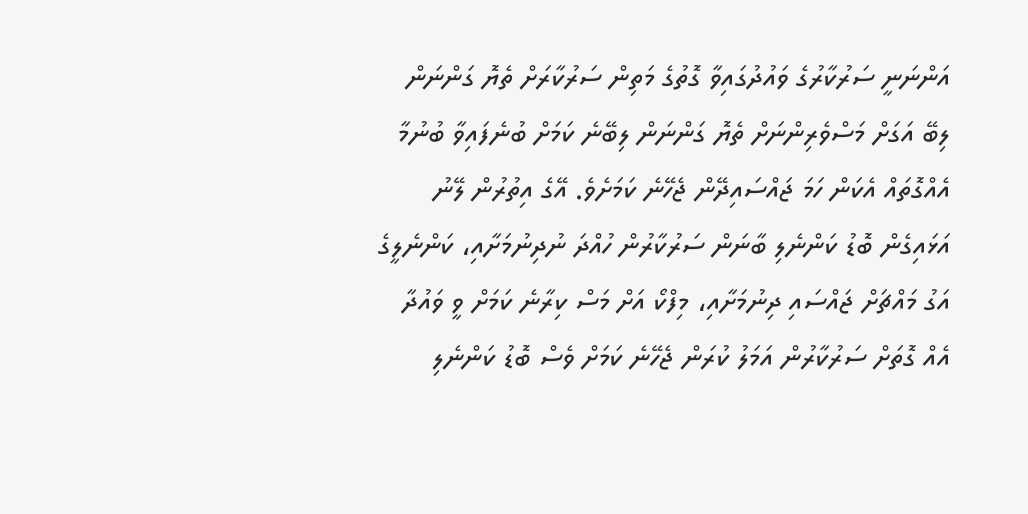އަންނަނީ ސަރުކާރުގެ ވައުދުގައިވާ ގޮތުގެ މަތިން ސަރުކާރަށް ތެޔޮ ގަންނަން ލިބޭ އަގަށް މަސްވެރިންނަށް ތެޔޮ ގަންނަން ލިބޭނެ ކަމަށް ބުނެފައިވާ ބުނުމާ އެއްގޮތައް އެކަން ހަމަ ޖައްސައިދޭން ޖެހޭނެ ކަމަށެވެ. އޭގެ އިތުރުން ލޭނު އަޅައިގެން ބޮޑު ކަންނެލި ބާނަން ސަރުކާރުން ހުއްދަ ނުދިނުމަށާއި، ކަންނެލީގެ އަގު މައްޗަށް ޖައްސައި ދިނުމަށާއި، މިފްކޯ އަށް މަސް ކިރާނެ ކަމަށް ވީ ވައުދާ އެއް ގޮތަށް ސަރުކާރުން އަމަލު ކުރަން ޖެހޭނެ ކަމަށް ވެސް ބޮޑު ކަންނެލި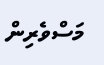މަސްވެރިން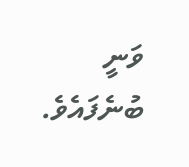ވަނީ ބުނެފައެވެ.